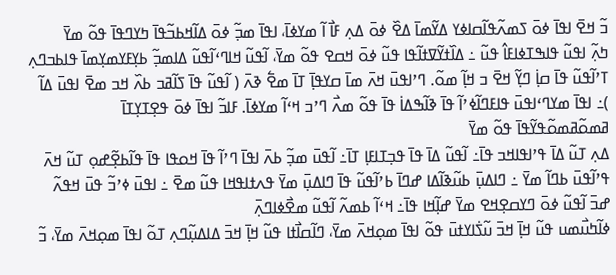ߏ߬ ߞߐ߫ ߊߟߊ߫ ߦߋ߫ ߖߘߍ߬ߟߊ߬ߛߊߦߌ ߡߌ߬ߘߊ߫ ߡߐ߰ ߦߋ߫ ߡߍ߲ ߓߊ߯ ߊ߬ ߘߌߦߊ߫، ߊߟߊ߫ ߘߏ߲߬ ߦߋ߫ ߡߊ߬ߞߕߏ߬ߟߊ߫ ߤߌߣߟߊ߫ ߟߋ߬ ߘߌ߫
ߤߍ߲߬ ߊߟߎ߬ ߟߊߒߠߦߊߓߊ߮ ߟߎ߬ ߸ ߡߊ߰ߙߌ߬ߜߙߊ߬ߟߊ ߟߎ߬ ߦߋ߫ ߞߛߐ ߟߋ߬ ߘߌ߫، ߊ߬ߟߎ߬ ߞߊߣߵߊ߬ߟߎ߬ ߡߊߘߏ߲߬ ߕߌ߲ߓߌߘߌ߲ߘߊ߫ ߟߊߕߏߣߍ߲ ߠߴߊ߬ߟߎ߬ ߟߊ߫ ߛߊ߲߭ ߣߌ߲߬ ߞߐ߫ ߏ ߞߊ߲߬ ߘߋ߬. ߣߴߊߟߎ߫ ߞߍ߫ ߘߊ߫ ߛߌߟߊ߲߫ ߠߊ߫ ߘߐ߱ ߢߍ߫ ( ߊ߬ߟߎ߬ ߟߊ߫ ߖߊ߬ߥߏ ߕߍ߰ ߞߏ ߘߐ߫ ߊߟߎ߫ ߡߊ߬ )߸ ߊߟߊ߫ ߘߌߣߵߊߟߎ߫ ߟߊߓߣߊ߬ߦߴߊ߬ ߟߊ߫ ߢߊ߬ߒߡߊ߭ ߟߊ߫ ߟߋ߬ ߘߍ߯ ߣߴߏ ߞߵߊ߬ ߘߌߦߊ߫. ߓߊߏ߬ ߊߟߊ߫ ߦߋ߫ ߟߐ߲ߠߌ߲ߠߊ߫ ߥߘߋ߬ߥߘߋ߬ߟߌ߬ߟߊ߫ ߟߋ߬ ߘߌ߫
ߡߍ߲ ߠߎ߬ ߡߊ߫ ߟߴߊߟߊߞߏ ߟߊ߫߸ ߊ߬ߟߎ߬ ߡߊ߫ ߟߊ߫ ߟߏ߲ߠߊߓߊ߲ ߠߊ߫߸ ߊ߬ߟߎ߫ ߘߏ߲߬ ߕߍ߫ ߊߟߊ߫ ߣߴߊ߬ ߟߊ߫ ߞߋߟߊ ߟߊ߫ ߟߊ߬ߕߐ߲߬ߝߋ߲ ߠߎ߬ ߞߍ߫ ߟߴߊ߬ߟߎ߫ ߕߣߊ߬ ߘߌ߫ ߸ ߣߊߡߎ߲߫ ߕߎ߬ߢߊ߬ߡߊ ߝߣߊ߫ ߕߴߊ߬ߟߎ߬ ߟߊ߫ ߣߊߡߎ߲߫ ߘߌ߫ ߟߍߙߊߟߞߊ ߟߎ߬ ߘߐ߫ ߸ ߊߟߎ߫ ߦߴߏ߬ ߟߎ߫ ߞߟߍ߬ ߝߏ߫ ߊ߬ߟߎ߬ ߦߋ߫ ߣߌߛߐ߲ߞߐ ߘߌ߫ ߝߊ߲߬ߞߊ ߟߊ߫߸ ߞߵߊ߬ ߕߘߍ߬ ߊ߬ߟߎ߬ ߘߐ߯ߦߊߣߍ߲߫
ߦߊ߬ߤߎ߯ߘߎ ߟߎ߬ ߞߊ߲߫ ߞߏ߫ ߎ߬ߖ߭ߊߌߙߎ߫ ߟߋ߬ ߊߟߊ߫ ߘߋ߲ߞߍ߫ ߘߌ߫، ߣߊ߬ߛߊ߯ߙߊ ߟߎ߬ ߞߊ߲߫ ߞߏ߫ ߡߊߡߎ߲߬ߣߍ߲ ߠߋ߬ ߊߟߊ߫ ߘߋ߲ߞߍ߫ ߘߌ߫، ߏ߬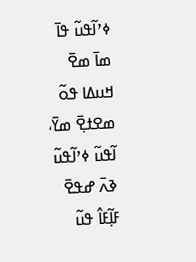ߦߴߊ߬ߟߎ߬ ߟߊ߫ ߘߊ߫ ߘߐ߫ ߞߎߡߊ ߟߋ߬ ߘߐߙߐ߲߫ ߘߌ߫، ߊ߬ߟߎ߬ ߦߴߊ߬ߟߎ߬ ߢߍ߫ ߝߟߐ߫ ߓߊ߲߬ߓߊ߮ ߟߎ߬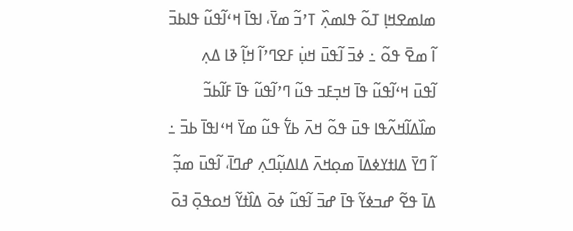ߘߊߘߐߞߊ߲ ߠߋ߬ ߟߊߘߍ߲߰ ߠߴߏ߬ ߘߌ߫، ߊߟߊ߫ ߞߵߊ߬ߟߎ߬ ߟߊߕߏ߫ ߊ߬ ߘߐ߫ ߟߋ߬ ߸ ߦߏ߫ ߊ߬ߟߎ߫ ߞߎ߲߭ ߓߐߣߴߊ߬ ߞߊ߲߬ ߢߊ ߡߍ߲
ߊ߬ߟߎ߫ ߞߵߊ߬ߟߎ߬ ߟߊ߫ ߞߏ߲ߓߏ ߟߎ߬ ߣߴߊ߬ߟߎ߬ ߟߊ߫ ߓߊ߬ߕߏ߬ ߘߊ߰ߡߊ߬ߞߍ߬ߟߊ ߟߎ߫ ߟߋ߬ ߞߍ߫ ߕߌ߱ ߟߎ߬ ߘߌ߫ ߞߵߊߟߊ߫ ߕߏ߫ ߸ ߊ߬ ߣߌ߫ ߡߊߙߌߦߡߊ߫ ߘߋ߲ߞߍ߫ ߡߊߡߎ߲߬ߣߍ߲ ߝߣߊ߫، ߊ߬ߟߎ߫ ߘߏ߲߬ ߡߊ߫ ߟߐ߬ ߝߏߦߌ߬ ߟߊ߫ ߝߏ߫ ߊ߬ߟߎ߬ ߦߋ߫ ߡߊ߰ߙߌ߬ ߞߋߟߋ߲߫ ߔߋ߫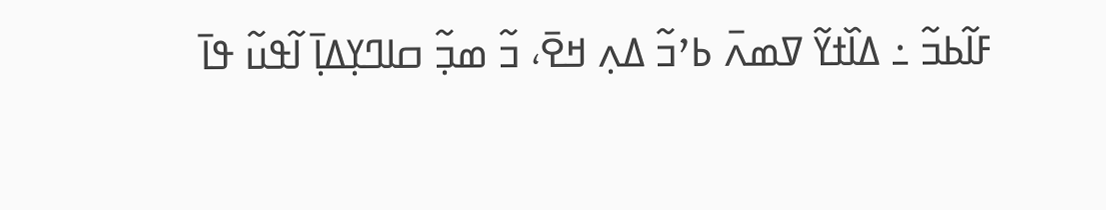ߓߊ߬ߕߏ߬ ߸ ߡߊ߰ߙߌ߬ ߜߘߍ߫ ߕߴߏ߬ ߡߍ߲ ߞߐ߫، ߏ߬ ߘߏ߲߬ ߛߊߣߌ߲ߡߊ߲߫ ߊ߬ߟߎ߬ ߟߊ߫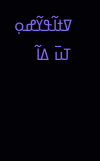ߜߙߊ߬ߟߌ߬ߝߋ߲ ߠߎ߫ ߡߊ߬